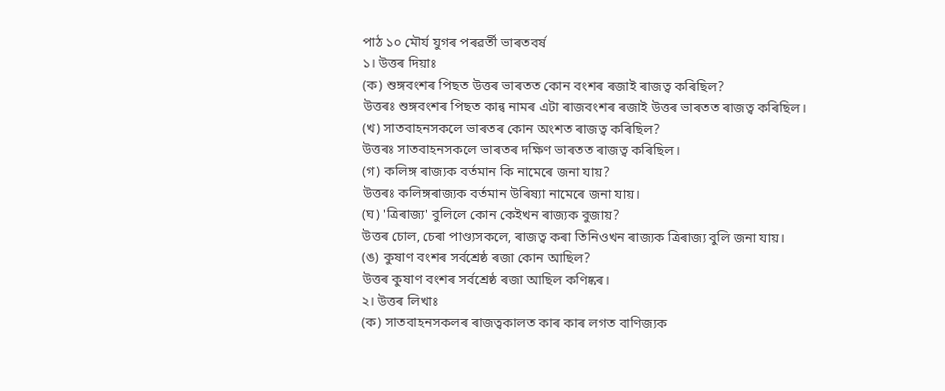পাঠ ১০ মৌৰ্য যুগৰ পৰৱৰ্তী ভাৰতবৰ্ষ
১। উত্তৰ দিয়াঃ
(ক) শুঙ্গবংশৰ পিছত উত্তৰ ভাৰতত কোন বংশৰ ৰজাই ৰাজত্ব কৰিছিল?
উত্তৰঃ শুঙ্গবংশৰ পিছত কান্ব নামৰ এটা ৰাজবংশৰ ৰজাই উত্তৰ ভাৰতত ৰাজত্ব কৰিছিল।
(খ) সাতবাহনসকলে ভাৰতৰ কোন অংশত ৰাজত্ব কৰিছিল?
উত্তৰঃ সাতবাহনসকলে ভাৰতৰ দক্ষিণ ভাৰতত ৰাজত্ব কৰিছিল।
(গ) কলিঙ্গ ৰাজ্যক বৰ্তমান কি নামেৰে জনা যায়?
উত্তৰঃ কলিঙ্গৰাজ্যক বৰ্তমান উৰিষ্যা নামেৰে জনা যায়।
(ঘ) 'ত্ৰিৰাজ্য' বুলিলে কোন কেইখন ৰাজ্যক বুজায়?
উত্তৰ চোল, চেৰা পাণ্ড্যসকলে, ৰাজত্ব কৰা তিনিওখন ৰাজ্যক ত্ৰিৰাজ্য বুলি জনা যায়।
(ঙ) কুষাণ বংশৰ সৰ্বশ্ৰেষ্ঠ ৰজা কোন আছিল?
উত্তৰ কুষাণ বংশৰ সৰ্বশ্ৰেষ্ঠ ৰজা আছিল কণিষ্কৰ।
২। উত্তৰ লিখাঃ
(ক) সাতবাহনসকলৰ ৰাজত্বকালত কাৰ কাৰ লগত বাণিজ্যক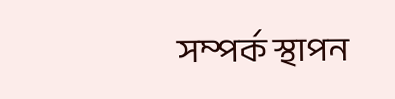সম্পৰ্ক স্থাপন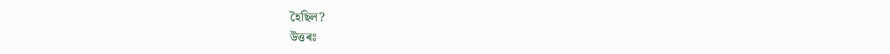হৈছিল?
উত্তৰঃ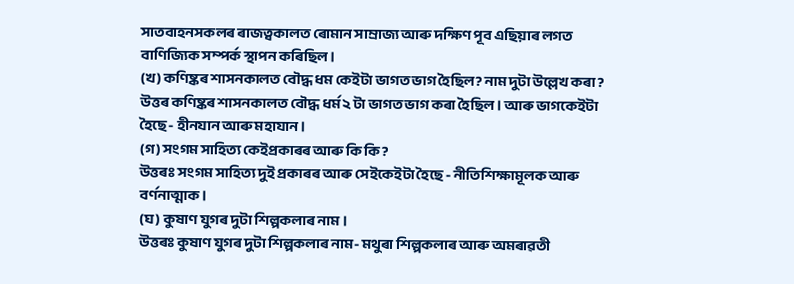সাতবাহনসকলৰ ৰাজত্বকালত ৰোমান সাম্ৰাজ্য আৰু দক্ষিণ পূব এছিয়াৰ লগত বাণিজ্যিক সম্পৰ্ক স্থাপন কৰিছিল।
(খ) কণিষ্কৰ শাসনকালত বৌদ্ধ ধম কেইটা ভাগত ভাগ হৈছিল? নাম দুটা উল্লেখ কৰা?
উত্তৰ কণিষ্কৰ শাসনকালত বৌদ্ধ ধৰ্ম ২ টা ভাগত ভাগ কৰা হৈছিল। আৰু ভাগকেইটা হৈছে - হীনযান আৰু মহাযান।
(গ) সংগম সাহিত্য কেইপ্ৰকাৰৰ আৰু কি কি?
উত্তৰঃ সংগম সাহিত্য দুই প্ৰকাৰৰ আৰু সেইকেইটা হৈছে - নীতিশিক্ষামূলক আৰু বৰ্ণনাত্মাক।
(ঘ) কুষাণ যুগৰ দুটা শিল্পকলাৰ নাম।
উত্তৰঃ কুষাণ যুগৰ দুটা শিল্পকলাৰ নাম- মথুৰা শিল্পকলাৰ আৰু অমৰাৱতী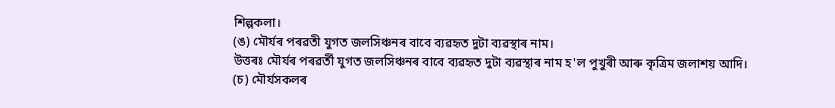শিল্পকলা।
(ঙ) মৌৰ্যৰ পৰৱতী যুগত জলসিঞ্চনৰ বাবে ব্যৱহৃত দুটা ব্যৱস্থাৰ নাম।
উত্তৰঃ মৌৰ্যৰ পৰৱৰ্তী যুগত জলসিঞ্চনৰ বাবে ব্যৱহৃত দুটা ব্যৱস্থাৰ নাম হ'ল পুখুৰী আৰু কৃত্ৰিম জলাশয় আদি।
(চ) মৌৰ্যসকলৰ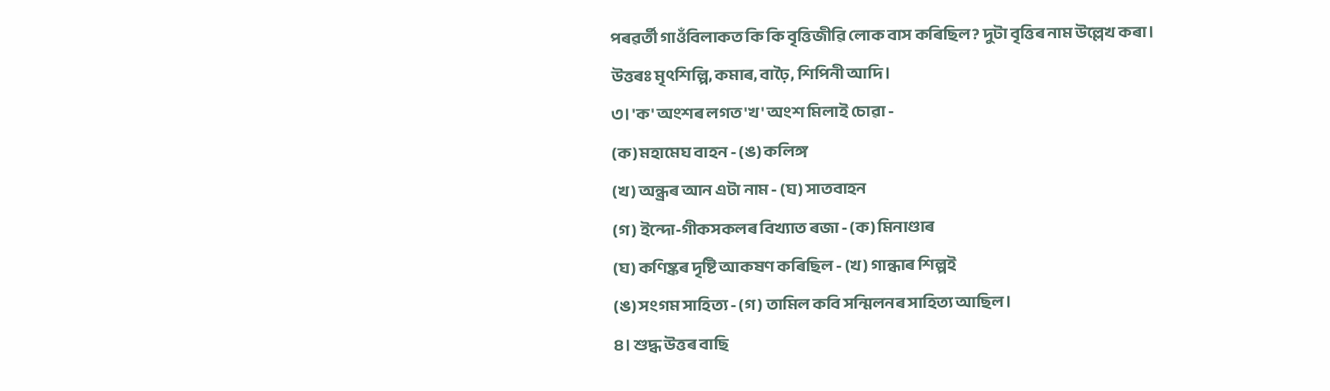পৰৱৰ্তী গাওঁবিলাকত কি কি বৃত্তিজীৱি লোক বাস কৰিছিল? দুটা বৃত্তিৰ নাম উল্লেখ কৰা।
উত্তৰঃ মৃৎশিল্পি, কমাৰ, বাঢ়ৈ, শিপিনী আদি।
৩। 'ক' অংশৰ লগত 'খ' অংশ মিলাই চোৱা -
(ক) মহামেঘ বাহন - (ঙ) কলিঙ্গ
(খ) অন্ধ্ৰৰ আন এটা নাম - (ঘ) সাতবাহন
(গ) ইন্দো-গীকসকলৰ বিখ্যাত ৰজা - (ক) মিনাণ্ডাৰ
(ঘ) কণিষ্কৰ দৃষ্টি আকষণ কৰিছিল - (খ) গান্ধাৰ শিল্পই
(ঙ) সংগম সাহিত্য - (গ) তামিল কবি সন্মিলনৰ সাহিত্য আছিল।
৪। শুদ্ধ উত্তৰ বাছি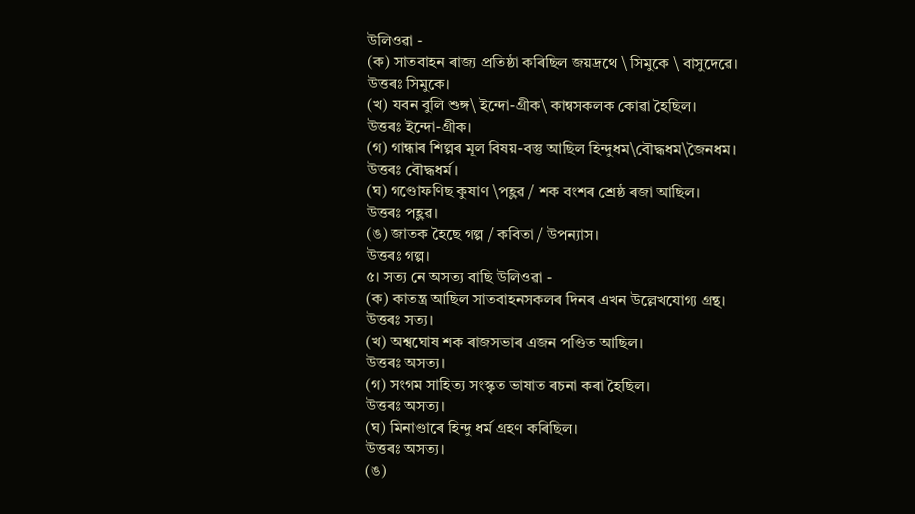উলিওৱা -
(ক) সাতবাহন ৰাজ্য প্ৰতিষ্ঠা কৰিছিল জয়দ্ৰথে \ সিমুকে \ বাসুদেৱে।
উত্তৰঃ সিমুকে।
(খ) যবন বুলি শুঙ্গ\ ইন্দো-গ্ৰীক\ কান্বসকলক কোৱা হৈছিল।
উত্তৰঃ ইন্দো-গ্ৰীক।
(গ) গান্ধাৰ শিল্পৰ মূল বিষয়-বস্তু আছিল হিন্দুধম\বৌদ্ধধম\জৈনধম।
উত্তৰঃ বৌদ্ধধৰ্ম।
(ঘ) গণ্ডোফণিছ কুষাণ \পহ্লৱ / শক বংশৰ শ্ৰেষ্ঠ ৰজা আছিল।
উত্তৰঃ পহ্লৱ।
(ঙ) জাতক হৈছে গল্প / কবিতা / উপন্যাস।
উত্তৰঃ গল্প।
৫। সত্য নে অসত্য বাছি উলিওৱা -
(ক) কাতন্ত্ৰ আছিল সাতবাহনসকলৰ দিনৰ এখন উল্লেখযোগ্য গ্ৰন্থ।
উত্তৰঃ সত্য।
(খ) অশ্বঘোষ শক ৰাজসভাৰ এজন পণ্ডিত আছিল।
উত্তৰঃ অসত্য।
(গ) সংগম সাহিত্য সংস্কৃত ভাষাত ৰচনা কৰা হৈছিল।
উত্তৰঃ অসত্য।
(ঘ) মিনাণ্ডাৰে হিন্দু ধৰ্ম গ্ৰহণ কৰিছিল।
উত্তৰঃ অসত্য।
(ঙ)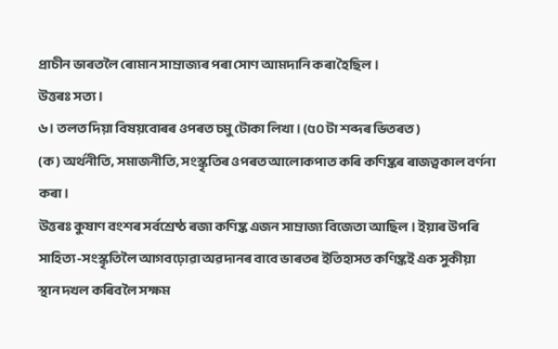প্ৰাচীন ভাৰতলৈ ৰোমান সাম্ৰাজ্যৰ পৰা সোণ আমদানি কৰা হৈছিল।
উত্তৰঃ সত্য।
৬। তলত দিয়া বিষয়বোৰৰ ওপৰত চমু টোকা লিখা। (৫০ টা শব্দৰ ভিতৰত )
(ক) অৰ্থনীতি, সমাজনীতি, সংস্কৃতিৰ ওপৰত আলোকপাত কৰি কণিষ্কৰ ৰাজত্বকাল বৰ্ণনা কৰা।
উত্তৰঃ কুষাণ বংশৰ সর্বশ্রেষ্ঠ ৰজা কণিষ্ক এজন সাম্রাজ্য বিজেতা আছিল। ইয়াৰ উপৰি সাহিত্য-সংস্কৃতিলৈ আগবঢ়োৱা অৱদানৰ বাবে ভাৰতৰ ইতিহাসত কণিষ্কই এক সুকীয়া স্থান দখল কৰিবলৈ সক্ষম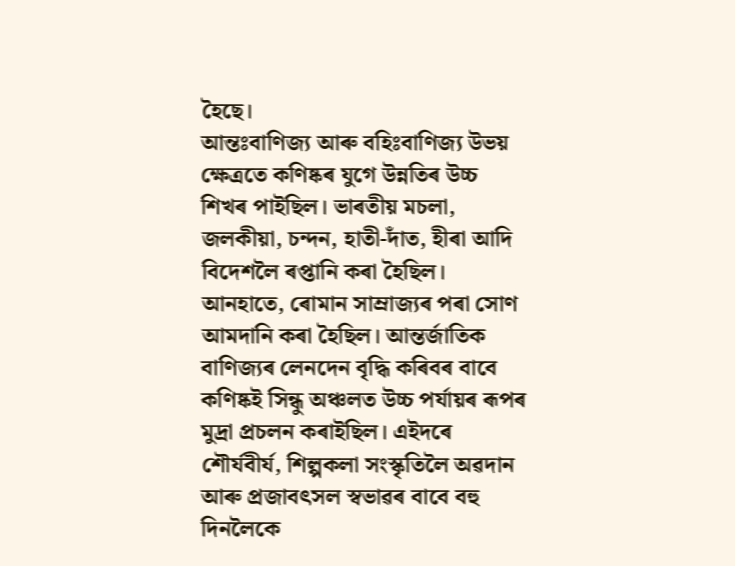হৈছে।
আন্তঃবাণিজ্য আৰু বহিঃবাণিজ্য উভয় ক্ষেত্ৰতে কণিষ্কৰ যুগে উন্নতিৰ উচ্চ শিখৰ পাইছিল। ভাৰতীয় মচলা, জলকীয়া, চন্দন, হাতী-দাঁত, হীৰা আদি বিদেশলৈ ৰপ্তানি কৰা হৈছিল। আনহাতে, ৰোমান সাম্রাজ্যৰ পৰা সোণ আমদানি কৰা হৈছিল। আন্তর্জাতিক বাণিজ্যৰ লেনদেন বৃদ্ধি কৰিবৰ বাবে কণিষ্কই সিন্ধু অঞ্চলত উচ্চ পর্যায়ৰ ৰূপৰ মুদ্রা প্রচলন কৰাইছিল। এইদৰে শৌর্যবীর্য, শিল্পকলা সংস্কৃতিলৈ অৱদান আৰু প্রজাবৎসল স্বভাৱৰ বাবে বহু দিনলৈকে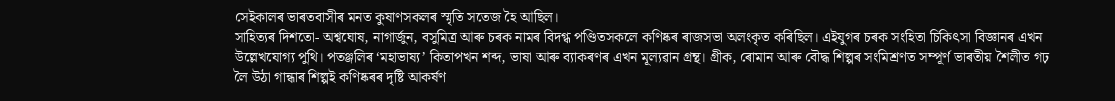সেইকালৰ ভাৰতবাসীৰ মনত কুষাণসকলৰ স্মৃতি সতেজ হৈ আছিল।
সাহিত্যৰ দিশতো- অশ্বঘোষ, নাগার্জুন, বসুমিত্ৰ আৰু চৰক নামৰ বিদগ্ধ পণ্ডিতসকলে কণিষ্কৰ ৰাজসভা অলংকৃত কৰিছিল। এইযুগৰ চৰক সংহিতা চিকিৎসা বিজ্ঞানৰ এখন উল্লেখযোগ্য পুথি। পতঞ্জলিৰ ‘মহাভাষ্য’ কিতাপখন শব্দ, ভাষা আৰু ব্যাকৰণৰ এখন মূল্যৱান গ্রন্থ। গ্রীক, ৰোমান আৰু বৌদ্ধ শিল্পৰ সংমিশ্ৰণত সম্পূর্ণ ভাৰতীয় শৈলীত গঢ় লৈ উঠা গান্ধাৰ শিল্পই কণিষ্কৰৰ দৃষ্টি আকর্ষণ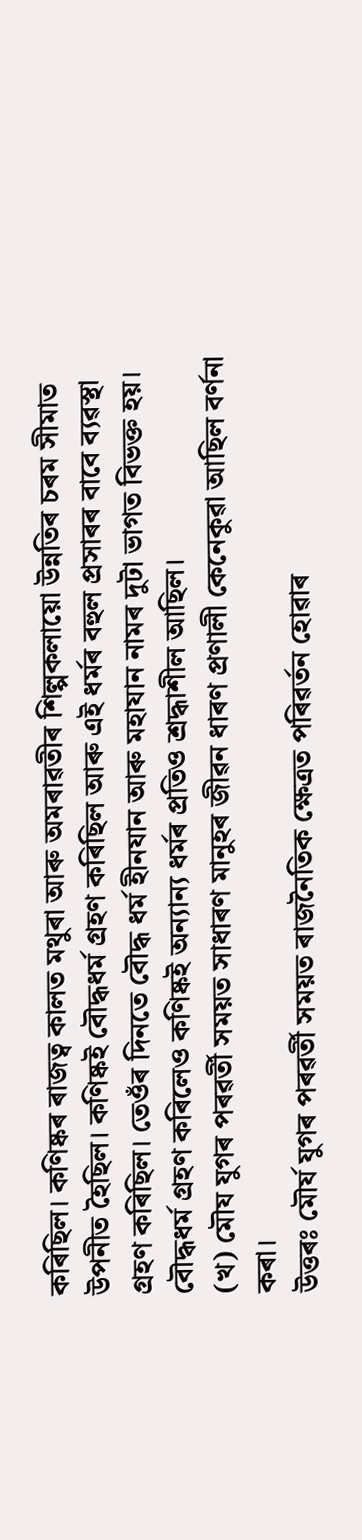কৰিছিল। কণিষ্কৰ ৰাজত্ব কালত মথুৰা আৰু অমৰাৱতীৰ শিল্পকলায়ো উন্নতিৰ চৰম সীমাত উপনীত হৈছিল। কণিষ্কই বৌদ্ধধর্ম গ্রহণ কৰিছিল আৰু এই ধৰ্মৰ বহুল প্রসাৰৰ বাবে ব্যৱস্থা গ্রহণ কৰিছিল। তেওঁৰ দিনতে বৌদ্ধ ধর্ম হীনযান আৰু মহাযান নামৰ দুটা ভাগত বিভক্ত হয়। বৌদ্ধধর্ম গ্রহণ কৰিলেও কণিষ্কই অন্যান্য ধর্মৰ প্রতিও শ্রদ্ধাশীল আছিল।
(খ) মৌয যুগৰ পৰৱৰ্তী সময়ত সাধাৰণ মানুহৰ জীৱন ধাৰণ প্ৰণালী কেনেকুৱা আছিল বৰ্ণনা কৰা।
উত্তৰঃ মৌর্য যুগৰ পৰৱৰ্তী সময়ত ৰাজনৈতিক ক্ষেত্ৰত পৰিৱৰ্তন হোৱাৰ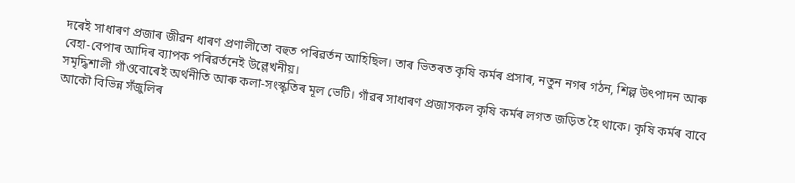দৰেই সাধাৰণ প্ৰজাৰ জীৱন ধাৰণ প্ৰণালীতো বহুত পৰিৱৰ্তন আহিছিল। তাৰ ভিতৰত কৃষি কৰ্মৰ প্ৰসাৰ, নতুন নগৰ গঠন, শিল্প উৎপাদন আৰু বেহা-বেপাৰ আদিৰ ব্যাপক পৰিৱর্তনেই উল্লেখনীয়।
সমৃদ্ধিশালী গাঁওবোৰেই অর্থনীতি আৰু কলা-সংস্কৃতিৰ মূল ভেটি। গাঁৱৰ সাধাৰণ প্ৰজাসকল কৃষি কর্মৰ লগত জড়িত হৈ থাকে। কৃষি কর্মৰ বাবে আকৌ বিভিন্ন সঁজুলিৰ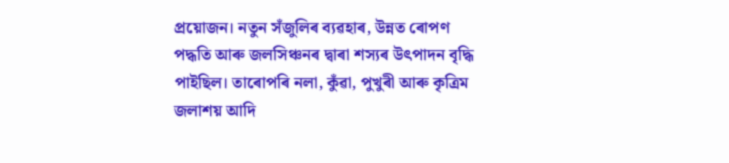প্রয়োজন। নতুন সঁজুলিৰ ব্যৱহাৰ, উন্নত ৰোপণ পদ্ধতি আৰু জলসিঞ্চনৰ দ্বাৰা শস্যৰ উৎপাদন বৃদ্ধি পাইছিল। তাৰোপৰি নলা, কুঁৱা, পুখুৰী আৰু কৃত্রিম জলাশয় আদি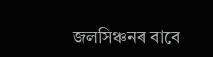জলসিঞ্চনৰ বাবে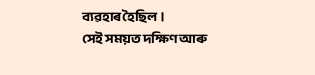ব্যৱহাৰ হৈছিল।
সেই সময়ত দক্ষিণ আৰু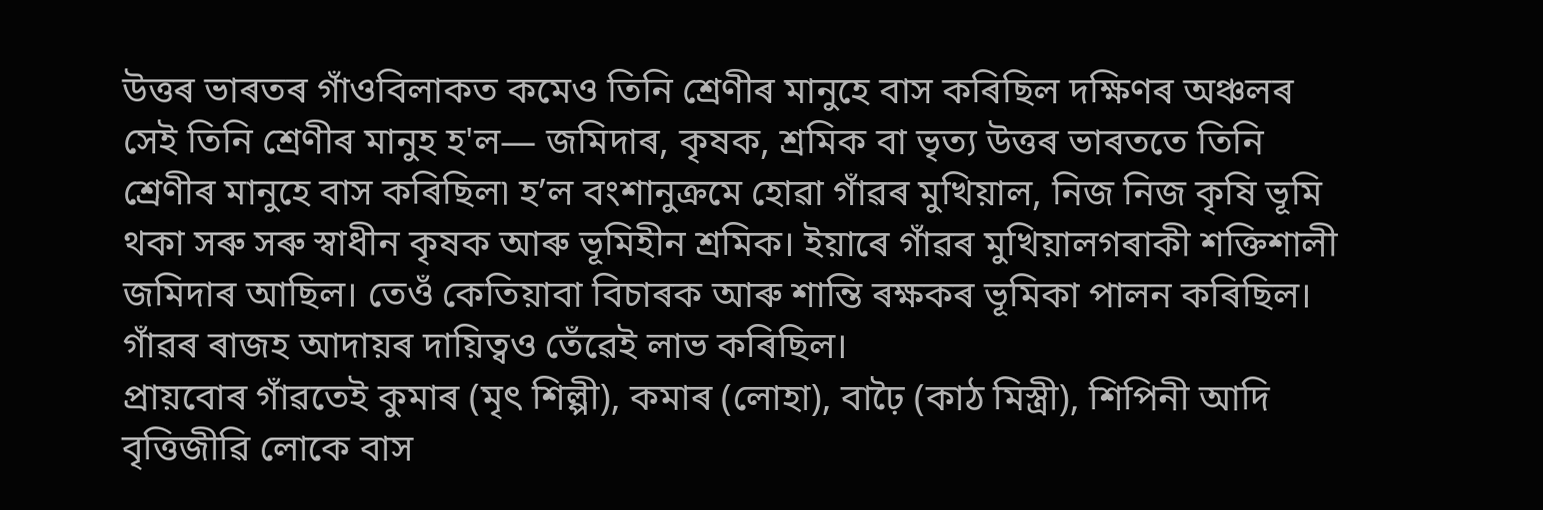উত্তৰ ভাৰতৰ গাঁওবিলাকত কমেও তিনি শ্রেণীৰ মানুহে বাস কৰিছিল দক্ষিণৰ অঞ্চলৰ সেই তিনি শ্রেণীৰ মানুহ হ'ল— জমিদাৰ, কৃষক, শ্রমিক বা ভৃত্য উত্তৰ ভাৰততে তিনি শ্ৰেণীৰ মানুহে বাস কৰিছিল৷ হ’ল বংশানুক্রমে হোৱা গাঁৱৰ মুখিয়াল, নিজ নিজ কৃষি ভূমি থকা সৰু সৰু স্বাধীন কৃষক আৰু ভূমিহীন শ্রমিক। ইয়াৰে গাঁৱৰ মুখিয়ালগৰাকী শক্তিশালী জমিদাৰ আছিল। তেওঁ কেতিয়াবা বিচাৰক আৰু শান্তি ৰক্ষকৰ ভূমিকা পালন কৰিছিল। গাঁৱৰ ৰাজহ আদায়ৰ দায়িত্বও তেঁৱেই লাভ কৰিছিল।
প্ৰায়বোৰ গাঁৱতেই কুমাৰ (মৃৎ শিল্পী), কমাৰ (লোহা), বাঢ়ৈ (কাঠ মিস্ত্রী), শিপিনী আদি বৃত্তিজীৱি লোকে বাস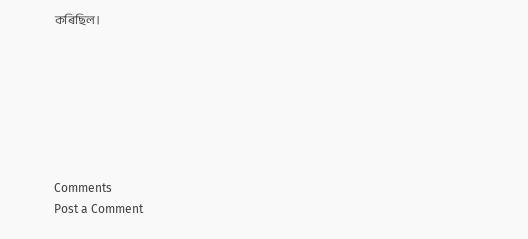কৰিছিল।







Comments
Post a Comment